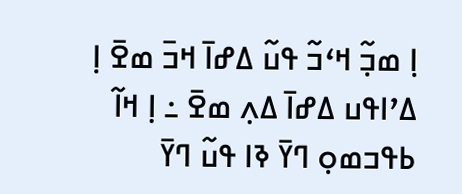ߊ߲ ߘߏ߲߬ ߞߵߏ߬ ߟߎ߬ ߡߝߊ߫ ߞߏ߫ ߘߐ߫ ߊ߲ ߡߴߊߟߎ ߡߝߊ߫ ߡߍ߲ ߘߐ߫ ߸ ߊ߲ ߞߊ߬ ߕߟߏߘߋ߲ ߣߌ߫ ߢߊ ߟߎ߬ ߣߌ߫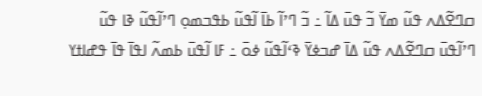ߛߣߐ߬ߡߍ ߟߎ߬ ߘߌ߫ ߏ߬ ߟߎ߫ ߡߊ߬ ߸ ߏ߬ ߣߴߊ߬ ߕߊ߫ ߊ߬ߟߎ߬ ߕߟߏߘߋ߲ ߣߴߊ߬ߟߎ߬ ߢߊ ߟߎ߬ ߣߴߊ߬ߟߎ߫ ߛߣߐ߬ߡߍ ߟߎ߬ ߡߊ߫ ߝߏߦߌ߫ ߢߵߊ߬ߟߎ߬ ߦߋ߫ ߸ ߓߊ ߊ߬ߟߎ߫ ߕߘߍ߬ ߊߟߊ߫ ߟߊ߫ ߟߝߊߙߌ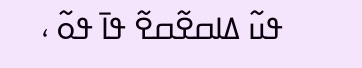ߟߎ߬ ߡߊߛߐ߬ߛߐ߬ ߟߊ߫ ߟߋ߬ ،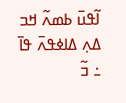ߊ߬ߟߎ߫ ߕߘߍ߬ ߞߏ ߡߍ߲ ߡߊߦߟߍ߫ ߟߊ߫ ߸ ߏ߬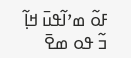ߓߋ߬ ߘߴߊ߬ߟߎ߫ ߞߊ߲߬ ߏ߬ ߟߋ ߘߐ߫